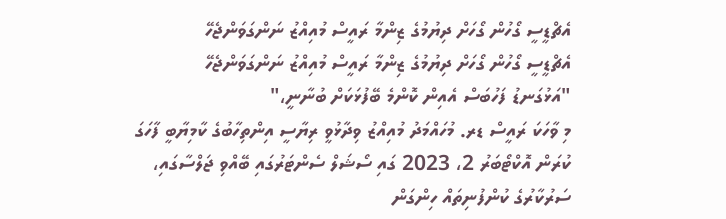އެޗްޑީސީ ގޯހުން ގޯހަށް ދިޔުމުގެ ޒިންމާ ރައީސް މުއިއްޒު ނަންގަވަންޖެހޭ
އެޗްޑީސީ ގޯހުން ގޯހަށް ދިޔުމުގެ ޒިންމާ ރައީސް މުއިއްޒު ނަންގަވަންޖެހޭ
"އަޅުގަނޑު ފަހުބަސް އެއިން ކޮންމެ ބޭފުޅަކަށް ބުނާނީ،"
މި ވާހަކަ ރައީސް ޑރ. މުހައްމަދު މުއިއްޒު ވިދާޅުވީ ރިޔާސީ އިންތިހާބުގެ ކާމިޔާބީ ފާހަގަ ކުރަން އޮކްޓޯބަރު 2، 2023 ގައި ސޯޝަލް ސެންޓަރުގައި ބޭއްވި ޖަލްސާގައި، ސަރުކާރުގެ ކުންފުނިތައް ހިންގަން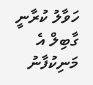ހަވާލު ކުރާނީ ގާބިލް އެ މަނިކުފާނު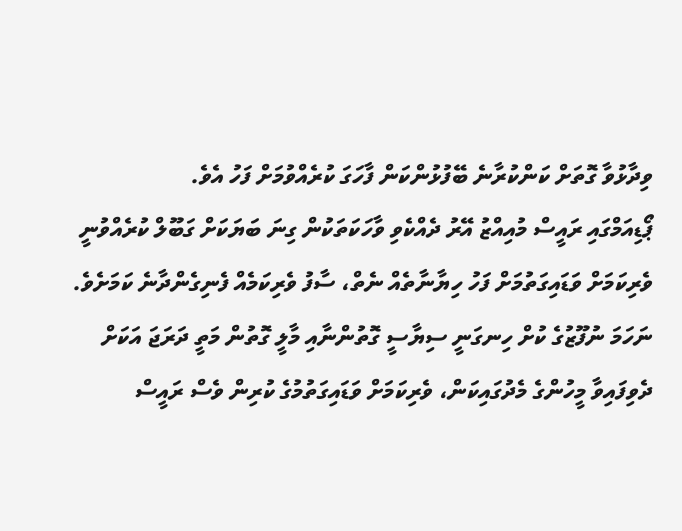ވިދާޅުވާ ގޮތަށް ކަންކުރާނެ ބޭފުޅުންކަން ފާހަގަ ކުރެއްވުމަށް ފަހު އެވެ.
ޕޯޑިއަމްގައި ރައީސް މުއިއްޒު އޭރު ދެއްކެވި ވާހަކަތަކުން ގިނަ ބަޔަކަށް ގަބޫލް ކުރެއްވުނީ ވެރިކަމަށް ވަޑައިގަތުމަށް ފަހު ހިޔާނާތެއް ނެތް، ސާފު ވެރިކަމެއް ފެނިގެންދާނެ ކަމަށެވެ.
ނަހަމަ ނުފޫޒުގެ ކުށް ހިނގަނީ ސިޔާސީ ގޮތުންނާއި މާލީ ގޮތުން މަތީ ދަރަޖަ އަކަށް ދެވިފައިވާ މީހުންގެ މެދުގައިކަން، ވެރިކަމަށް ވަޑައިގަތުމުގެ ކުރިން ވެސް ރައީސް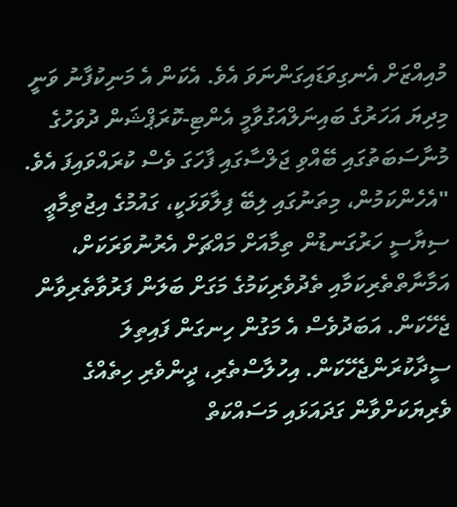މުއިއްޒަށް އެނގިވަޑައިގަންނަވަ އެވެ. އެކަން އެ މަނިކުފާނު ވަނީ މިދިޔަ އަހަރުގެ ބައިނަލްއަގުވާމީ އެންޓި-ކޮރަޕްޝަން ދުވަހުގެ މުނާސަބަތުގައި ބޭއްވި ޖަލްސާގައި ފާހަގަ ވެސް ކުރައްވައިފަ އެވެ.
"އެހެންކަމުން، މިތަނުގައި ލިބޭ ފިލާވަޅަކީ، ގައުމުގެ އިޖުތިމާޢީ ސިޔާސީ ހަރުގަނޑުން ތިމާއަށް މައްޗަށް އެރުނުވަރަކަށް، އަމާނާތްތެރިކަމާއި ތެދުވެރިކަމުގެ މަގަށް ބަލަން ފަރުވާތެރިވާން ޖެހޭކަން. އަބަދުވެސް އެ މަގުން ހިނގަން ފައިތިލަ ސީދާކުރަންޖެހޭކަން. އިހުލާސްތެރި، ދީންވެރި ހިތެއްގެ ވެރިޔަކަށްވާން ގަދައަޅައި މަސައްކަތް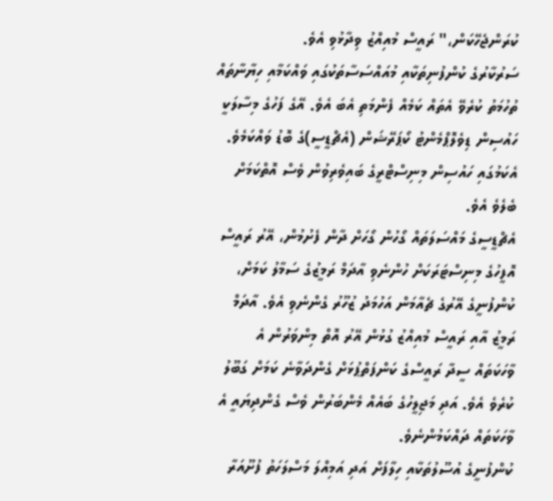ކުރަންޖެހޭކަން،" ރައީސް މުއިއްޒު ވިދާޅުވި އެވެ.
ސަރުކާރުގެ ކުންފުނިތަކާއި މުއައްސަސާތަކުގައި ވައްކަމާއި ހިޔާނާތައް ތުހުމަތު ކުރެވޭ އެތައް ކަމެއް ފެންމަތި އެބަ އެވެ. އޭގެ ފަހުގެ މިސާލަކީ ހައުސިން ޑިވެލޮޕްމެންޓު ކޯޕަރޭޝަން (އެޗްޑީސީ)ގެ ބޮޑު ވައްކަމެވެ. އެކަމުގައި ހައުސިން މިނިސްޓްރީގެ ބައިވެރިވުން ވެސް އޮތްކަމަށް ބެލެވެ އެވެ.
އެޗްޑީސީގެ މައްސަލަތައް ގޯހުން ގޯހަށް ދާން ފެށުމުން، އޭރު ރައީސް އޮފީހުގެ މިނިސްޓަރަކަށް ހުންނެވި އާދަމް ރަމީޒުގެ ސަމާލު ކަމަށް، ކުންފުނީގެ އޭރުގެ ޗެއާމަން އަހުމަދު ޒުހޫރު ގެންނެވި އެވެ. އާދަމް ރަމީޒު އާއި ރައީސް މުއިއްޒު ގުޅުން އޭރު އޮތް މިންވަރުން އެ ވާހަކަތައް ސީދާ ރައީސްގެ ކަންފަތްޕުޅަށް ގެންދަވާނެ ކަމަށް ގަބޫލު ކުރެވެ އެވެ. އަދި މަޖިލީހުގެ ބައެއް މެންބަރުން ވެސް ގެންދިޔައީ އެ ވާހަކަތައް ދައްކަމުންނެވެ.
ކުންފުނީގެ އުސޫލުތަކާއި ހިލާފަށް އަދި އަމިއްލަ މަސްލަހަތު ފުށޫއަރާ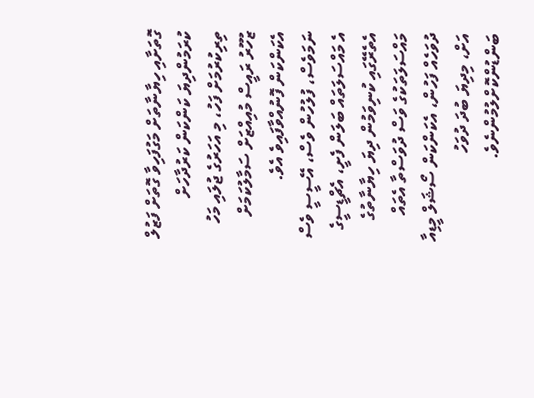ގޮތަށާއި ހިޔާނާތަށް މަގުފަހިވާ ގޮތަށް ފަޒުލް ކުރަމުންދިޔަ ކަންކަން ކަރުދާހަށް ތިރިކުރުމަށް ފަހު، މި އަހަރުގެ ޖުލައި މަހު ޒުހޫރު ރައީސް މުއިއްޒަށް ސަމާލުކަމަށް އެކަންކަން ފޮނުއްވާފައިވެ އެވެ.
ނަމަވެސް، ފުލުހުން ވެސް، އޭސީސީ ވެސް އެ މައްސަލަތައް ބަލަން ފެށީ، އެޗްޑީސީގެ އެތެރޭގައި ކުނިވަމުން ދިޔަ ހިޔާނާތުގެ މައްސަލަތަކުގެ ވަސް ދުވަސްތާ އެތައް ދުވަހެއް ފަހުން، އެކަންކަން ސޯޝަލް މީޑިއާ އަށް، މިދިޔަ ބުދަ ދުވަހު ބަންޑުންކޮށްލުމުންނެވެ.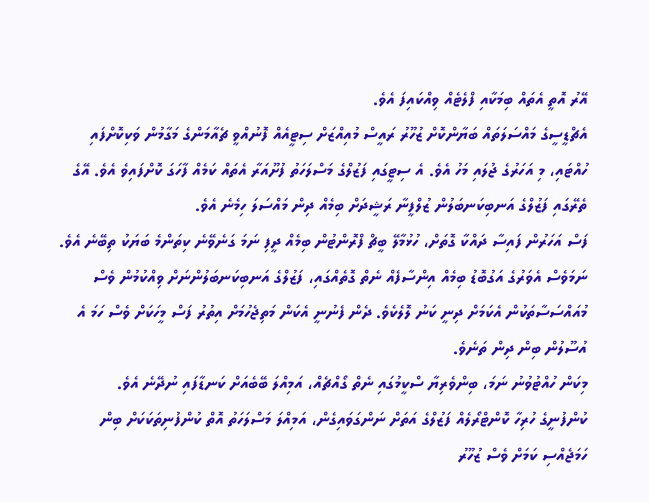އޭރު އޮތީ އެތައް ބިމަކާއި ފްލެޓެއް ވިއްކައިފަ އެވެ.
އެޗްޑީސީގެ މައްސަލަތައް ބަޔާންކޮށް ޒުހޫރު ރައީސް މުއިއްޒަށް ސިޓީއެއް ފޮނުއްވީ ޗެއާމަންގެ މަގާމުން ވަކިކޮށްފައި ހުއްޓައި، މި އަހަރުގެ ޖުލައި މަހު އެވެ. އެ ސިޓީގައި ފަޒުލްގެ މަސްލަހަތު ފުށޫއަރާ އެތައް ކަމެއް ފާހަގަ ކޮށްފައިވެ އެވެ. އޭގެ ތެރޭގައި ފަޒުލްގެ އަނބިކަނބަލުން ޒުލްފީނާ ރަޝީދަށް ބިމެއް ދިން މައްސަލަ ހިމެނެ އެވެ.
ފަސް އަހަރުން ފައިސާ ދައްކާ ގޮތަށް، ހުޅުމާލޭ ބީޗް ފްރޮންޓުން ބިމެއް ދީފި ނަމަ ގަނެވޭނެ ކިތަންމެ ބަޔަކު ތިބޭނެ އެވެ. ނަމަވެސް އެވަރުގެ އަގުބޮޑު ބިމެއް އިންސާފެއް ނެތް ގޮތެއްގައި، ފަޒުލްގެ އަނބިކަނބަލުންނަށް ވިއްކުމުން ވެސް މުއައްސަސާތަކުން އެކަމަށް ދިނީ ކަނު ލޮލެކެވެ. ދެން ފެނުނީ އެކަން މަތިޖެހުމަށް އިތުރު ފަސް މީހަކަށް ވެސް ހަމަ އެ އުސޫލުން ބިން ދިން ތަނެވެ.
މިކަން ހުއްޓުވުނު ނަމަ، ބިންވެރިޔާ ސްކީމުގައި ނެތް ގޯއްޗެއް، އަމިއްލަ ބޭބެއަށް ކަނޑާފައި ނުދޭނެ އެވެ.
ކުންފުނީގެ ހުރިހާ ކޮންޓްރޯލެއް ފަޒުލްގެ އަތަށް ނަންގަވައިގެން، އަމިއްލަ މަސްލަހަތު އޮތް ކުންފުނިތަކަކަށް ބިން ހަމަޖެއްސި ކަމަށް ވެސް ޒުހޫރު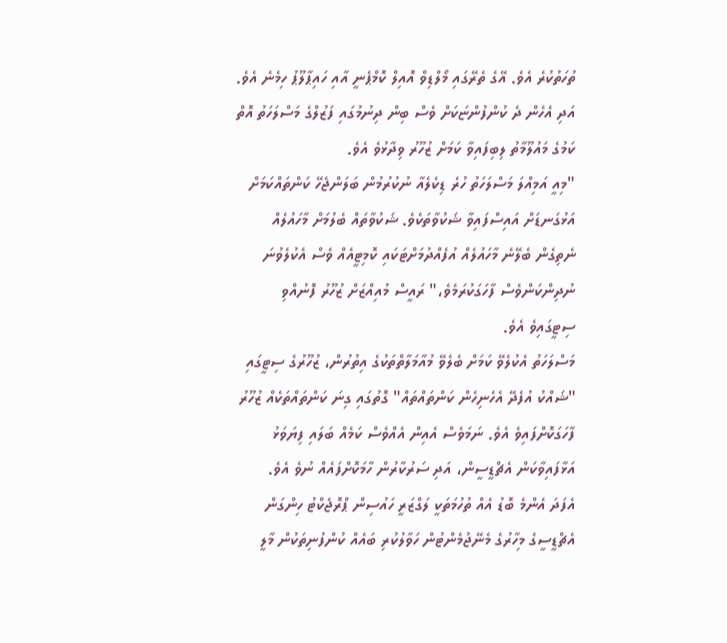ތުހަތުކުރެ އެވެ. އޭގެ ތެރޭގައި މޯލްޑިވް އޮއިލް ކޮމްޕެނީ އާއި ހައިޕާލޫޕު ހިމެނެ އެވެ. އަދި އެހެން ދެ ކުންފުންޏަކަށް ވެސް ބިން ދިނުމުގައި ފަޒުލްގެ މަސްލަހަތު އޮތް ކަމުގެ މައުލޫމާތު ލިބިފައިވާ ކަމަށް ޒުހޫރު ވިދާޅުވެ އެވެ.
"މިއީ އަމިއްލަ މަސްލަހަތު ހުރެ ޑިކެލެއާ ނުކުރުމުން ބަލަންޖެހޭ ކަންތައްކަމަށް އަޅުގަނޑަށް އައިސްފައިވާ ޝަކުވާތަކެވެ. ޝަކުވާތައް ބެލުމަށް މާހައުލެއް ނެތިގެން ބެލޭނެ މާހައުލެއް އުފެއްދުމަށްޓަކައި ކޮމިޓީއެއް ވެސް އެކުލެވުނަ ނުދިންކަންވެސް ފާހަގަކުރަމެވެ،" ރައީސް މުއިއްޒަށް ޒުހޫރު ފޮނުއްވި ސިޓީގައިވެ އެވެ.
މަސްލަހަތު އެކުލެވޭ ކަމަށް ބެލެވޭ މުއާމަލާތްތަކުގެ އިތުރުން، ޒުހޫރުގެ ސިޓީގައި "ޝައްކު އުފެދޭ އެހެނިހެން ކަންތައްތައް" ގޮތުގައި ގިނަ ކަންތައްތަކެއް ޒުހޫރު ފާހަގަކޮށްފައިވެ އެވެ. ނަމަވެސް އެއިން އެއްވެސް ކަމެއް ބަލައި ފިޔަވަޅު އަޅާފައިވާކަން އެޗްޑީސީން، އަދި ސަރުކާރުން ހާމަކޮށްފައެއް ނުވެ އެވެ.
އެފަދަ އެންމެ ބޮޑު އެއް ތުހުމަތަކީ ލަގްޒަރީ ހައުސިން ޕްރޮޖެކްޓު ހިންގަން އެޗްޑީސީގެ މިހާރުގެ މެނޭޖުމެންޓުން ހަވާލުކުރި ބައެއް ކުންފުނިތަކުން މާލީ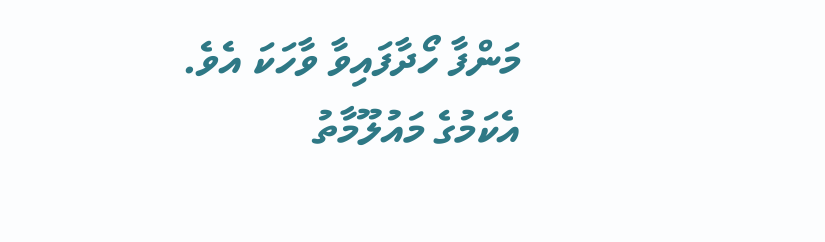މަންފާ ހޯދާފައިވާ ވާހަކަ އެވެ.
އެކަމުގެ މައުލޫމާތު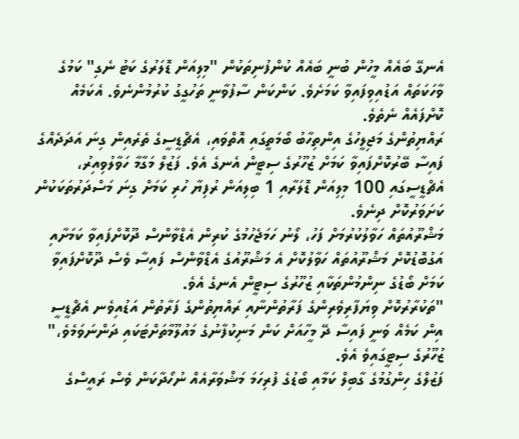އެނގޭ ބައެއް މީހުން ބުނީ ބައެއް ކުންފުނިތަކުން "މިލިއަން ޑޮލަރުގެ ކަޓު ނެގި" ކަމުގެ ވާހަކަތައް އަޑުއިވިފައިވާ ކަމަށެވެ. ކަންކަން ސާފުވާނީ ތަހުގީގު ކުރުމުންނެވެ. އެކަމެއް ކޮށްފައެއް ނެތެވެ.
ރައްޔިތުންގެ މަޖިލީހުގެ އިންތިހާބު ބޯމަތީގައި އޮތްވައި، އެޗްޑީސީގެ ތެރެއިން ގިނަ އަދަދެއްގެ ފައިސާ ބޭރުކޮށްފައިވާ ކަމަށް ޒުހޫރުގެ ސިޓީން އެނގެ އެވެ. ފަޒުލް މަގާމާ ހަވާލުވިއިރު، އެޗްޑީސީގައި 100 މިލިއަން ޑޮލަރާއި 1 ބިލިއަން ރުފިޔާ ހުރި ކަމަށް ގިނަ މަސްދަރުތަކަކުން ކަށަވަރުކޮށް ދިނެވެ.
މަޝްރޫއުތައް ހަވާލުކުރުމަށް ފަހު، ލޯނު ހަމަޖެހުމުގެ ކުރިން އެޑްވާންސް ދޫކޮށްފައިވާ ކަމަށާއި އަގުބޮޑުކޮށް މަޝްރޫއުތައް ހަވާލުކޮށް އެ މަޝްރޫއުގެ އެޑްވާންސް ފައިސާ ވެސް ދޫކޮށްފައިވާ ކަމަށް ބޯޑުގެ ނިންމުންތަކާއި ޒުހޫރުގެ ސިޓީން އެނގެ އެވެ.
"ތަކުރާރުކޮށް ވިޔަފާރިވެރިންގެ ފަރާތުންނާއި ރައްޔިތުންގެ ފަރާތުން އަޑުއިވެނ އެޗްޑީސީ އިން ކަމެއް ވަނީ ފައިސާ ދޭ މީހާއަށް ކަން މަނިކުފާނުގެ މައުލޫމާތަށްޓަކައި ދަންނަވަމެވެ،" ޒުހޫރުގެ ސިޓީގައިވެ އެވެ.
ފަޒުލްގެ ހިންގުމުގެ ގާބިލް ކަމާއި ބޯޑުގެ ފުރިހަމަ މަޝްވަރާއެއް ނުހޯދާކަން ވެސް ރައީސްގެ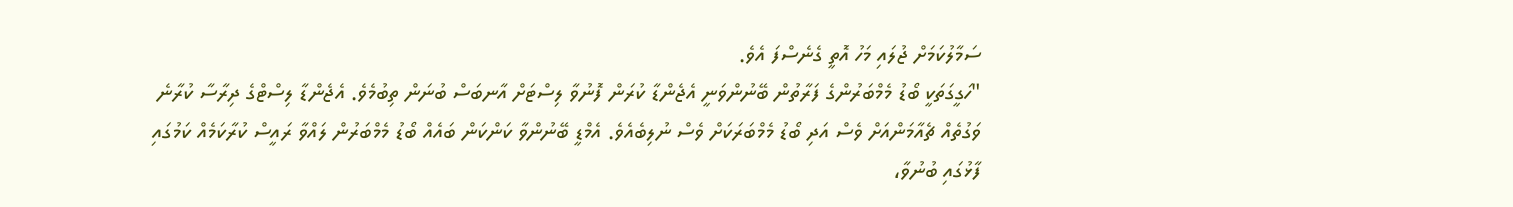ސަމާލުކަމަށް ޖުލައި މަހު އޮތީ ގެނެސްފަ އެވެ.
"ހަގީގަތަކީ ބޯޑު މެމްބަރުންގެ ފަރާތުން ބޭނުންވަނީ އެޖެންޑާ ކުރަން ފޮނުވާ ލިސްޓަށް އާނބަސް ބުނަން ތިބުމެވެ. އެޖެންޑާ ލިސްޓްގެ ދިރާސާ ކުރާނެ ވަގުތެއް ޗެއާމަންއަށް ވެސް އަދި ބޯޑު މެމްބަރަކަށް ވެސް ނުލިބެއެވެ. އެމްޑީ ބޭނުންވާ ކަންކަން ބައެއް ބޯޑު މެމްބަރުން ލައްވާ ރައީސް ކުރާކަމެއް ކަމުގައި ފާޅުގައި ބުނުވާ،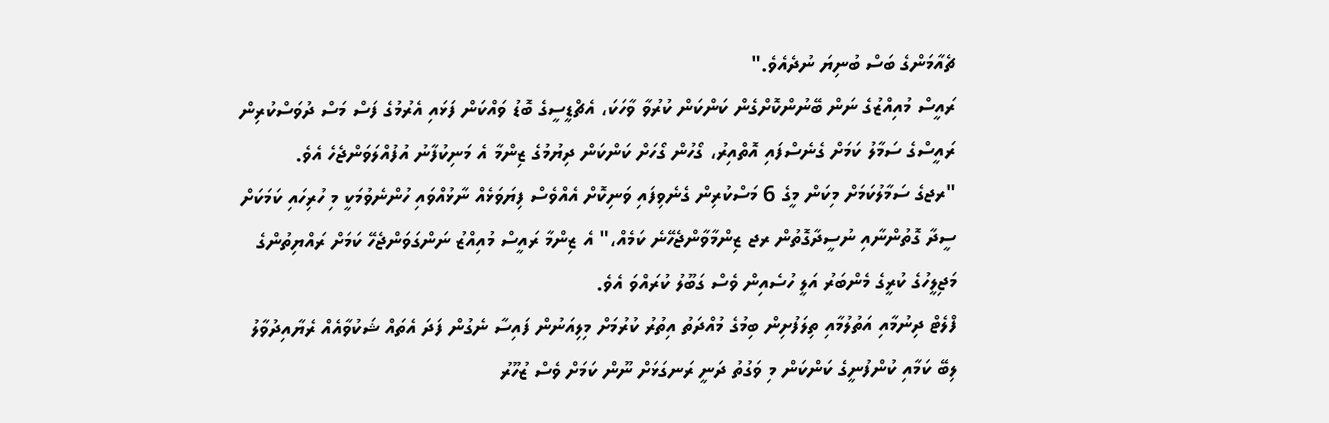ޗެއާމަންގެ ބަސް ބުނިޔަ ނުދެއެވެ."
ރައީސް މުއިއްޒުގެ ނަން ބޭނުންކޮށްގެން ކަންކަން ކުރުވާ ވާހަކަ، އެޗްޑީސީގެ ބޮޑު ވައްކަން ފަޅައި އެރުމުގެ ފަސް މަސް ދުވަސްކުރިން ރައީސްގެ ސަމާލު ކަމަށް ގެނެސްފައި އޮތްއިރު، ގޯހުން ގޯހަށް ކަންކަން ދިޔުމުގެ ޒިންމާ އެ މަނިކުފާނު އުފުއްލަވަންޖެހެ އެވެ.
"ރޖގެ ސަމާލުކަމަށް މިކަން މީގެ 6 މަސްކުރިން ގެނެވިފައި ވަނިކޮށް އެއްވެސް ފިޔަވަޅެއް ނާޅުއްވައި ހުންނެވުމަކީ މި ހުރިހައި ކަމަކަށް ސީދާ ގޮތުންނާއި ނުސީދާގޮތުން ރޖ ޒިންމާވާންޖެހޭނެ ކަމެއް،" އެ ޒިންމާ ރައީސް މުއިއްޒު ނަންގަވަންޖެހޭ ކަމަށް ރައްޔިތުންގެ މަޖިލީހުގެ ކުރީގެ މެންބަރު އަލީ ހުސެއިން ވެސް ގަބޫލު ކުރައްވަ އެވެ.
ފްލެޓް ދިނުމާއި އަތުލުމާއި ތިލަފުށިން ބިމުގެ މުއްދަތު އިތުރު ކުރުމަށް މިލިއަނުން ފައިސާ ނެގުން ފަދަ އެތައް ޝަކުވާއެއް ރެޔާއިދުވާލު ލިބޭ ކަމާއި ކުންފުނީގެ ކަންކަން މި ވަގުތު ދަނީ ރަނގަޅަށް ނޫން ކަމަށް ވެސް ޒުހޫރު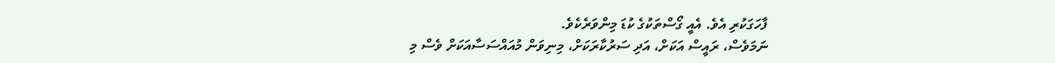ފާހަގަކުރި އެވެ. އެއީ ގޯސްތަކުގެ ކުޑަ މިންވަރެކެވެ.
ނަމަވެސް، ރައީސް އަކަށް، އަދި ސަރުކާރަކަށް، މިނިވަން މުއައްސަސާއަކަށް ވެސް މި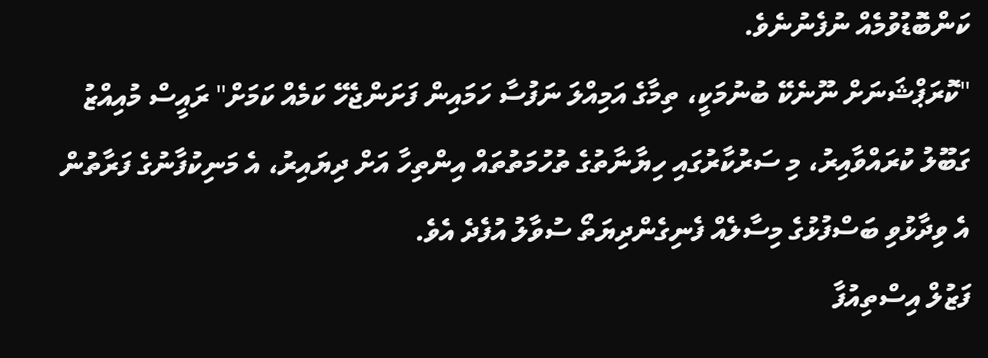ކަންބޮޑުވުމެއް ނުފެނުނެވެ.
"ކޮރަޕްޝަނަށް ނޫނެކޭ ބުނުމަކީ، ތިމާގެ އަމިއްލަ ނަފުސާ ހަމައިން ފަށަންޖެހޭ ކަމެއް ކަމަށް" ރައީސް މުއިއްޒު ގަބޫލު ކުރައްވާއިރު، މި ސަރުކާރުގައި ހިޔާނާތުގެ ތުހުމަތުތައް އިންތިހާ އަށް ދިޔައިރު، އެ މަނިކުފާނުގެ ފަރާތުން އެ ވިދާޅުވި ބަސްފުޅުގެ މިސާލެއް ފެނިގެންދިޔަތޯ ސުވާލު އުފެދެ އެވެ.
ފަޒުލް އިސްތިއުފާ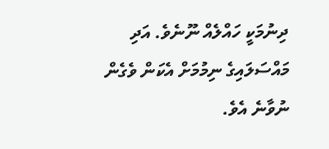ދިނުމަކީ ހައްލެއް ނޫނެވެ. އަދި މައްސަލައިގެ ނިމުމަށް އެކަން ވެގެން ނުވާނެ އެވެ.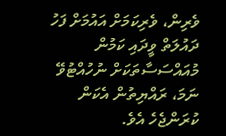ވެރިން، ވެރިކަމަށް އައުމަށް ފަހު ދައުލަތް ވީދައި ކަމުން މުއައްސަސާތަކަށް ނުހުއްޓުވޭ ނަމަ، ރައްޔިތުން އެކަން ކުރަންޖެހެ އެވެ.